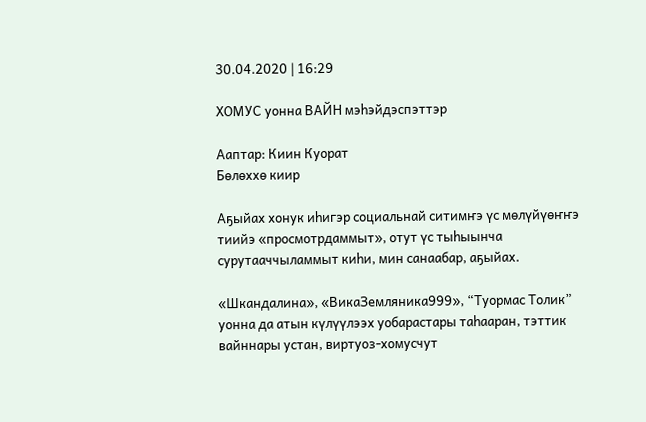30.04.2020 | 16:29

ХОМУС уонна ВАЙН мэһэйдэспэттэр

Ааптар: Киин Куорат
Бөлөххө киир

Аҕыйах хонук иһигэр социальнай ситимҥэ үс мөлүйүөҥҥэ тиийэ «просмотрдаммыт», отут үс тыһыынча сурутааччыламмыт киһи, мин санаабар, аҕыйах.

«Шкандалина», «ВикаЗемляника999», “Туормас Толик” уонна да атын күлүүлээх уобарастары таһааран, тэттик вайннары устан, виртуоз-хомусчут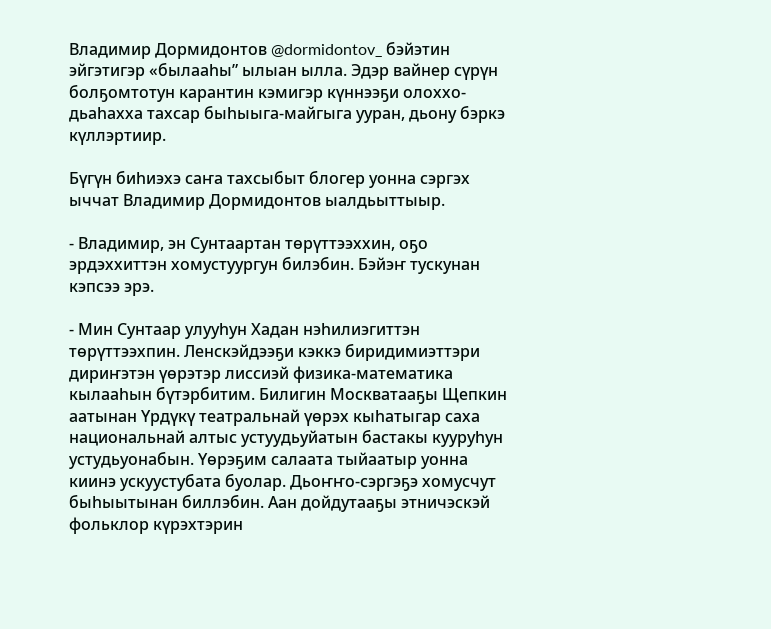Владимир Дормидонтов @dormidontov_ бэйэтин эйгэтигэр «былааһы” ылыан ылла. Эдэр вайнер сүрүн болҕомтотун карантин кэмигэр күннээҕи олоххо-дьаһахха тахсар быһыыга-майгыга ууран, дьону бэркэ күллэртиир.

Бүгүн биһиэхэ саҥа тахсыбыт блогер уонна сэргэх ыччат Владимир Дормидонтов ыалдьыттыыр.

- Владимир, эн Сунтаартан төрүттээххин, оҕо эрдэххиттэн хомустуургун билэбин. Бэйэҥ тускунан кэпсээ эрэ.

- Мин Сунтаар улууһун Хадан нэһилиэгиттэн төрүттээхпин. Ленскэйдээҕи кэккэ биридимиэттэри дириҥэтэн үөрэтэр лиссиэй физика-математика кылааһын бүтэрбитим. Билигин Москватааҕы Щепкин аатынан Үрдүкү театральнай үөрэх кыһатыгар саха национальнай алтыс устуудьуйатын бастакы кууруһун устудьуонабын. Үөрэҕим салаата тыйаатыр уонна киинэ ускуустубата буолар. Дьоҥҥо-сэргэҕэ хомусчут быһыытынан биллэбин. Аан дойдутааҕы этничэскэй фольклор күрэхтэрин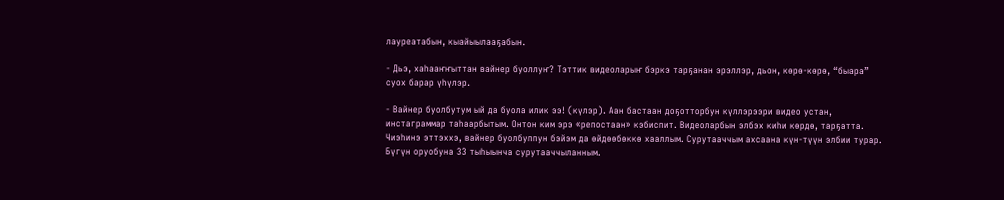лауреатабын, кыайыылааҕабын.

- Дьэ, хаһааҥҥыттан вайнер буоллуҥ? Тэттик видеоларыҥ бэркэ тарҕанан эрэллэр, дьон, көрө-көрө, “быара” суох барар үһүлэр.

- Вайнер буолбутум ый да буола илик ээ! (күлэр). Аан бастаан доҕотторбун күллэрээри видео устан, инстаграммар таһаарбытым. Онтон ким эрэ «репостаан» кэбиспит. Видеоларбын элбэх киһи көрдө, тарҕатта. Чиэһинэ эттэххэ, вайнер буолбуппун бэйэм да өйдөөбөккө хааллым. Сурутааччым ахсаана күн-түүн элбии турар. Бүгүн оруобуна 33 тыһыынча сурутааччыланным.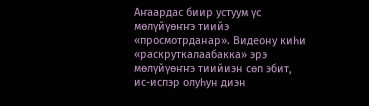Аҥаардас биир устуум үс мөлүйүөҥҥэ тиийэ «просмотрданар». Видеону киһи «раскруткалаабакка» эрэ мөлүйүөҥҥэ тиийиэн сөп эбит, ис-испэр олуһун диэн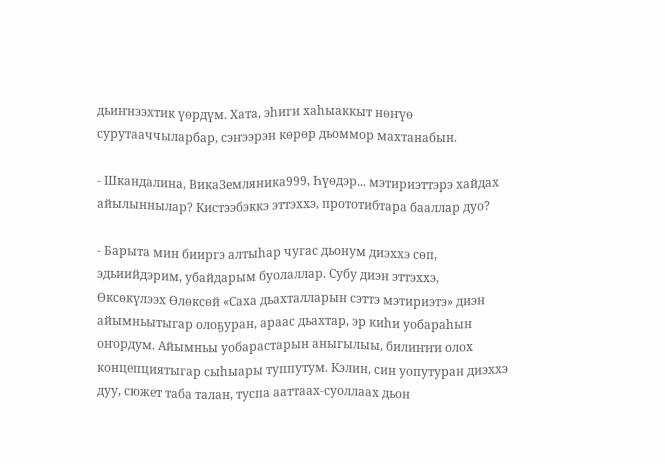дьиҥнээхтик үөрдүм. Хата, эһиги хаһыаккыт нөҥүө сурутааччыларбар, сэҥээрэн көрөр дьоммор махтанабын.

- Шкандалина, ВикаЗемляника999, Һүөдэр... мэтириэттэрэ хайдах айылыннылар? Кистээбэккэ эттэххэ, прототибтара бааллар дуо?

- Барыта мин бииргэ алтыһар чугас дьонум диэххэ сөп, эдьиийдэрим, убайдарым буолаллар. Субу диэн эттэххэ, Өксөкүлээх Өлөксөй «Саха дьахталларын сэттэ мэтириэтэ» диэн айымньытыгар олоҕуран, араас дьахтар, эр киһи уобараһын оҥордум. Айымньы уобарастарын аныгылыы, билиҥҥи олох концепциятыгар сыһыары туппутум. Кэлин, син уопутуран диэххэ дуу, сюжет таба талан, туспа ааттаах-суоллаах дьон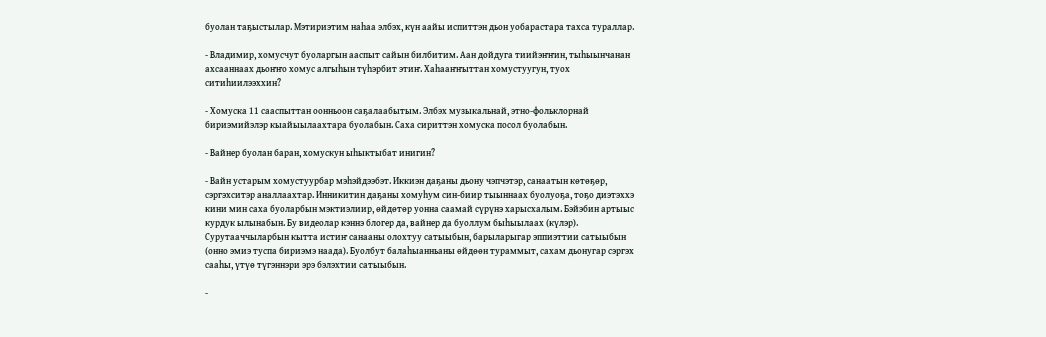буолан таҕыстылар. Мэтириэтим наһаа элбэх, күн аайы испиттэн дьон уобарастара тахса тураллар.

- Владимир, хомусчут буоларгын ааспыт сайын билбитим. Аан дойдуга тиийэҥҥин, тыһыынчанан ахсааннаах дьоҥҥо хомус алгыһын түһэрбит этиҥ. Хаһааҥҥыттан хомустуугун, туох ситиһиилээххин?

- Хомуска 11 сааспыттан оонньоон саҕалаабытым. Элбэх музыкальнай, этно-фольклорнай бириэмийэлэр кыайыылаахтара буолабын. Саха сириттэн хомуска посол буолабын.

- Вайнер буолан баран, хомускун ыһыктыбат инигин?

- Вайн устарым хомустуурбар мэһэйдээбэт. Иккиэн даҕаны дьону чэпчэтэр, санаатын көтөҕөр, сэргэхситэр аналлаахтар. Инникитин даҕаны хомуһум син-биир тыыннаах буолуоҕа, тоҕо диэтэххэ кини мин саха буоларбын мэктиэлиир, өйдөтөр уонна саамай сүрүнэ харысхалым. Бэйэбин артыыс курдук ылынабын. Бу видеолар кэннэ блогер да, вайнер да буоллум быһыылаах (күлэр). Сурутааччыларбын кытта истиҥ санааны олохтуу сатыыбын, барыларыгар эппиэттии сатыыбын (онно эмиэ туспа бириэмэ наада). Буолбут балаһыанньаны өйдөөн тураммыт, сахам дьонугар сэргэх сааһы, үтүө түгэннэри эрэ бэлэхтии сатыыбын.

-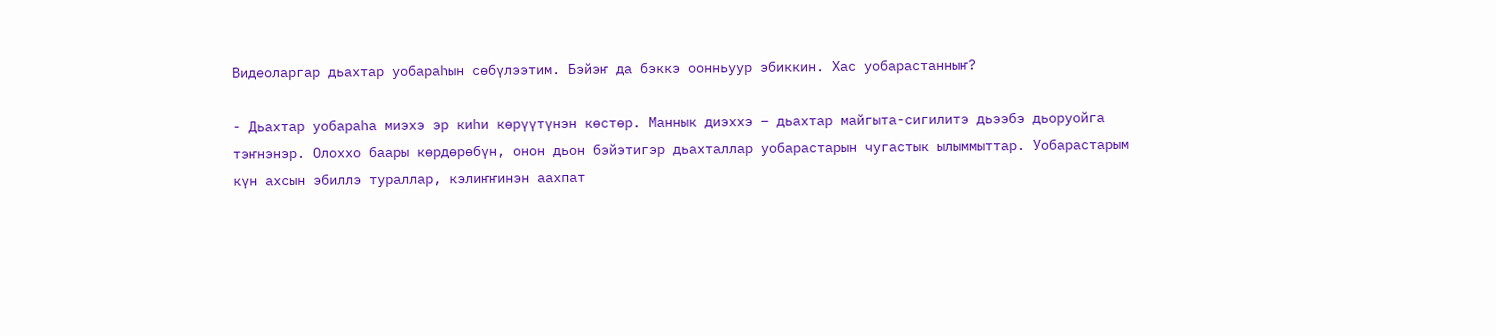Видеоларгар дьахтар уобараһын сөбүлээтим. Бэйэҥ да бэккэ оонньуур эбиккин. Хас уобарастанныҥ?

- Дьахтар уобараһа миэхэ эр киһи көрүүтүнэн көстөр. Маннык диэххэ – дьахтар майгыта-сигилитэ дьээбэ дьоруойга тэҥнэнэр. Олоххо баары көрдөрөбүн, онон дьон бэйэтигэр дьахталлар уобарастарын чугастык ылыммыттар. Уобарастарым күн ахсын эбиллэ тураллар, кэлиҥҥинэн аахпат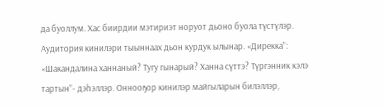да буоллум. Хас биирдии мэтириэт норуот дьоно буола түстүлэр. Аудитория кинилэри тыыннаах дьон курдук ылынар. «Дирекка”: «Шакандалина ханнаный? Тугу гынарый? Ханна сүттэ? Түргэнник кэлэ тартын”- дэһэллэр. Оннооҕор кинилэр майгыларын билэллэр,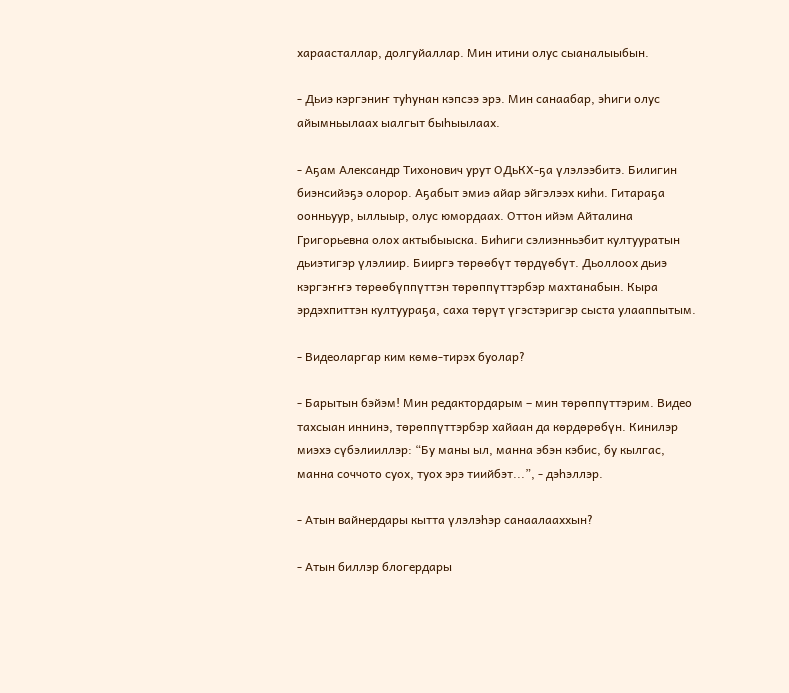хараасталлар, долгуйаллар. Мин итини олус сыаналыыбын.

- Дьиэ кэргэниҥ туһунан кэпсээ эрэ. Мин санаабар, эһиги олус айымньылаах ыалгыт быһыылаах.

- Аҕам Александр Тихонович урут ОДьКХ-ҕа үлэлээбитэ. Билигин биэнсийэҕэ олорор. Аҕабыт эмиэ айар эйгэлээх киһи. Гитараҕа оонньуур, ыллыыр, олус юмордаах. Оттон ийэм Айталина Григорьевна олох актыбыыска. Биһиги сэлиэнньэбит култууратын дьиэтигэр үлэлиир. Бииргэ төрөөбүт төрдүөбүт. Дьоллоох дьиэ кэргэҥҥэ төрөөбүппүттэн төрөппүттэрбэр махтанабын. Кыра эрдэхпиттэн култуураҕа, саха төрүт үгэстэригэр сыста улааппытым.

- Видеоларгар ким көмө-тирэх буолар?

- Барытын бэйэм! Мин редактордарым – мин төрөппүттэрим. Видео тахсыан иннинэ, төрөппүттэрбэр хайаан да көрдөрөбүн. Кинилэр миэхэ сүбэлииллэр: “Бу маны ыл, манна эбэн кэбис, бу кылгас, манна соччото суох, туох эрэ тиийбэт...”, - дэһэллэр.

- Атын вайнердары кытта үлэлэһэр санаалааххын?

- Атын биллэр блогердары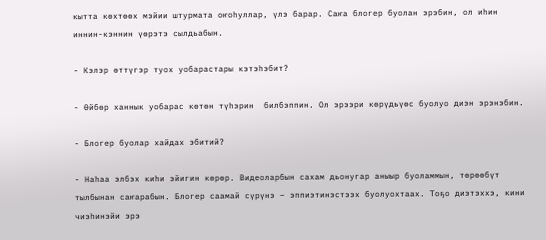кытта көхтөөх мэйии штурмата оҥоһуллар, үлэ барар. Саҥа блогер буолан эрэбин, ол иһин  иннин-кэннин үөрэтэ сылдьабын.

- Кэлэр өттүгэр туох уобарастары кэтэһэбит?

- Өйбөр ханнык уобарас көтөн түһэрин  билбэппин. Ол эрээри көрүдьүөс буолуо диэн эрэнэбин.

- Блогер буолар хайдах эбитий?

- Наһаа элбэх киһи эйигин көрөр. Видеоларбын сахам дьонугар аныыр буоламмын, төрөөбүт тылбынан саҥарабын. Блогер саамай сүрүнэ – эппиэтинэстээх буолуохтаах. Тоҕо диэтэххэ, кини чиэһинэйи эрэ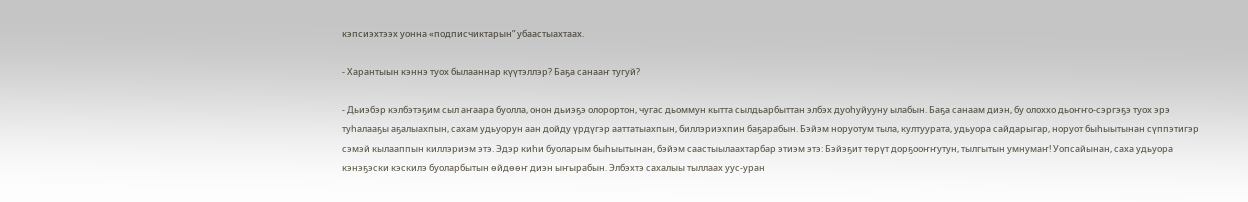кэпсиэхтээх уонна «подписчиктарын” убаастыахтаах.

- Харантыын кэннэ туох былааннар күүтэллэр? Баҕа санааҥ тугуй?

- Дьиэбэр кэлбэтэҕим сыл аҥаара буолла, онон дьиэҕэ олорортон, чугас дьоммун кытта сылдьарбыттан элбэх дуоһуйууну ылабын. Баҕа санаам диэн, бу олоххо дьоҥҥо-сэргэҕэ туох эрэ туһалааҕы аҕалыахпын, сахам удьуорун аан дойду үрдүгэр ааттатыахпын, биллэриэхпин баҕарабын. Бэйэм норуотум тыла, култуурата, удьуора сайдарыгар, норуот быһыытынан сүппэтигэр сэмэй кылааппын киллэриэм этэ. Эдэр киһи буоларым быһыытынан, бэйэм саастыылаахтарбар этиэм этэ: Бэйэҕит төрүт дорҕооҥҥутун, тылгытын умнумаҥ! Уопсайынан, саха удьуора кэнэҕэски кэскилэ буоларбытын өйдөөҥ диэн ыҥырабын. Элбэхтэ сахалыы тыллаах уус-уран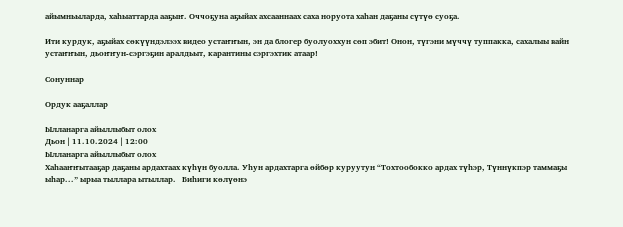айымньыларда, хаһыаттарда ааҕыҥ. Оччоҕуна аҕыйах ахсааннаах саха норуота хаһан даҕаны сүтүө суоҕа.

Ити курдук, аҕыйах сөкүүндэлээх видео устаҥҥын, эн да блогер буолуоххун сөп эбит! Онон, түгэни мүччү туппакка, сахалыы вайн устаҥҥын, дьоҥҥун-сэргэҕин аралдьыт, карантины сэргэхтик атаар!

Сонуннар

Ордук ааҕаллар

Ылланарга айыллыбыт олох
Дьон | 11.10.2024 | 12:00
Ылланарга айыллыбыт олох
Хаһааҥҥытааҕар даҕаны ардахтаах күһүн буолла. Уһун ардахтарга өйбөр куруутун “Тохтообокко ардах түһэр, Түннүкпэр таммаҕы ыһар...” ырыа тыллара ытыллар.   Биһиги көлүөнэ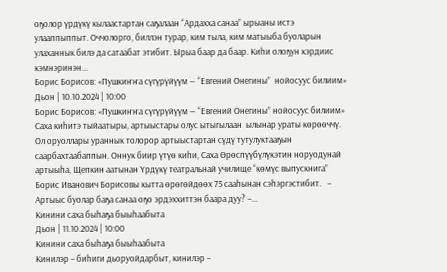оҕолор үрдүкү кылаастартан саҕалаан “Ардахха санаа” ырыаны истэ улааппыппыт. Оччолорго, биллэн турар, ким тыла, ким матыыба буоларын улаханнык билэ да сатаабат этибит. Ырыа баар да баар. Киһи олоҕун кэрдиис кэмнэринэн...
Борис Борисов: «Пушкиҥҥа сүгүрүйүүм — “Евгений Онегины”  нойосуус билиим»
Дьон | 10.10.2024 | 10:00
Борис Борисов: «Пушкиҥҥа сүгүрүйүүм — “Евгений Онегины” нойосуус билиим»
Саха киһитэ тыйаатыры, артыыстары олус ытыгылаан  ылынар ураты көрөөччү. Ол оруоллары ураннык толорор артыыстартан сүдү тутулуктааҕын саарбахтаабаппын. Оннук биир үтүө киһи, Саха Өрөспүүбүлүкэтин норуодунай артыыһа, Щепкин аатынан Үрдүкү театральнай училище “көмүс выпускнига” Борис Иванович Борисовы кытта өрөгөйдөөх 75 сааһынан сэһэргэстибит.   – Артыыс буолар баҕа санаа оҕо эрдэххиттэн баара дуу? –...
Кинини саха быһаҕа быыһаабыта
Дьон | 11.10.2024 | 10:00
Кинини саха быһаҕа быыһаабыта
Кинилэр – биһиги дьоруойдарбыт, кинилэр –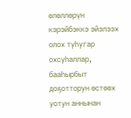өлөллөрүн кэрэйбэккэ эйэлээх олох туһугар охсуһаллар, бааһырбыт доҕотторун өстөөх уотун аннынан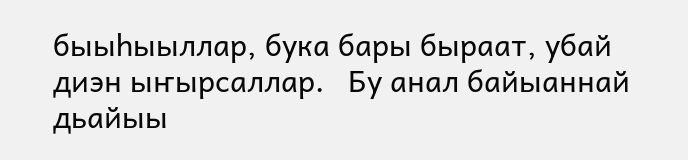быыһыыллар, бука бары быраат, убай диэн ыҥырсаллар.   Бу анал байыаннай дьайыы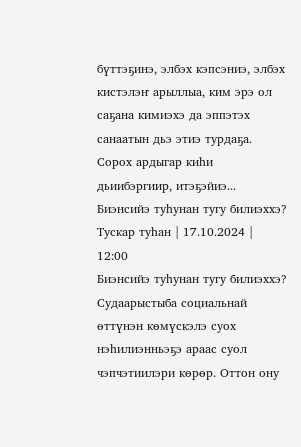бүттэҕинэ, элбэх кэпсэниэ, элбэх кистэлэҥ арыллыа, ким эрэ ол саҕана кимиэхэ да эппэтэх санаатын дьэ этиэ турдаҕа. Сорох ардыгар киһи дьиибэргиир, итэҕэйиэ...
Биэнсийэ туһунан тугу билиэххэ?
Тускар туһан | 17.10.2024 | 12:00
Биэнсийэ туһунан тугу билиэххэ?
Судаарыстыба социальнай өттүнэн көмүскэлэ суох нэһилиэнньэҕэ араас суол чэпчэтиилэри көрөр. Оттон ону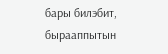бары билэбит, бырааппытын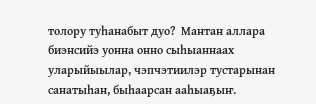толору туһанабыт дуо?  Мантан аллара биэнсийэ уонна онно сыһыаннаах уларыйыылар, чэпчэтиилэр тустарынан санатыһан, быһаарсан ааһыаҕыҥ.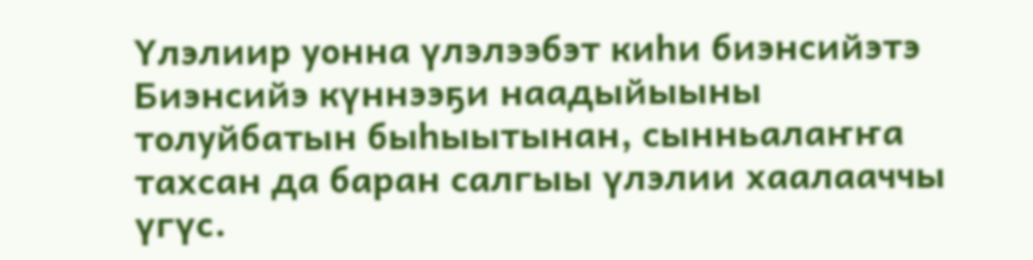Үлэлиир уонна үлэлээбэт киһи биэнсийэтэ Биэнсийэ күннээҕи наадыйыыны толуйбатын быһыытынан, сынньалаҥҥа тахсан да баран салгыы үлэлии хаалааччы үгүс.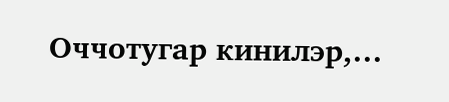Оччотугар кинилэр,...